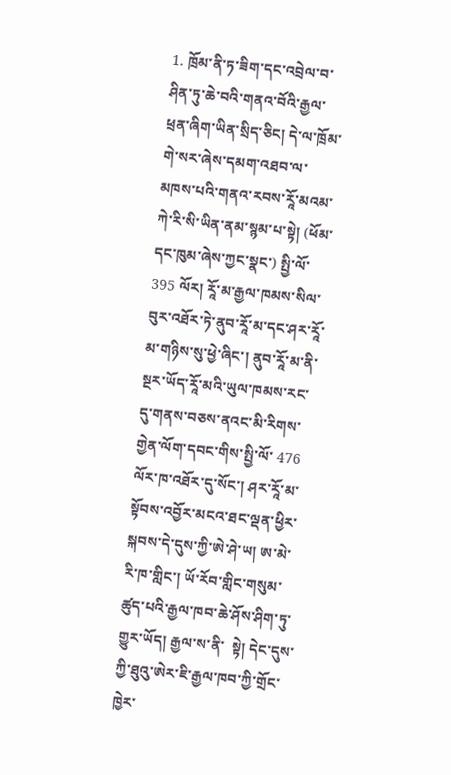1. ཁྲོམ་ནི་ཏ་ཟིག་དང་འབྲེལ་བ་ཤིན་ཏུ་ཆེ་བའི་གནའ་བོའི་རྒྱལ་ཕྲན་ཞིག་ཡིན་སྲིད་ཅིང། དེ་ལ་ཁྲོམ་གེ་སར་ཞེས་དམག་འཐབ་ལ་མཁས་པའི་གནའ་རབས་རཱོ་མའམ་ཀེ་རི་སི་ཡིན་ནམ་སྙམ་པ་སྟེ། (ཕོམ་དང་ཁུམ་ཞེས་ཀྱང་སྣང་) སྤྱི་ལོ་ 395 ལོར། རཱོ་མ་རྒྱལ་ཁམས་སིལ་བུར་འཐོར་ཏེ་ནུབ་རཱོ་མ་དང་ཤར་རཱོ་མ་གཉིས་སུ་ཕྱེ་ཞིང་། ནུབ་རཱོ་མ་ནི་སྔར་ཡོད་རཱོ་མའི་ཡུལ་ཁམས་རང་དུ་གནས་བཅས་ནའང་མི་རིགས་གྱེན་ལོག་དབང་གིས་སྤྱི་ལོ་ 476 ལོར་ཁ་འཐོར་དུ་སོང་། ཤར་རཱོ་མ་སྟོབས་འབྱོར་མངའ་ཐང་ལྡན་ཕྱིར་སྐབས་དེ་དུས་ཀྱི་ཨེ་ཤེ་ཡ། ཨ་མེ་རི་ཁ་གླིང་། ཡོ་རོབ་གླིང་གསུམ་ཚུད་པའི་རྒྱལ་ཁབ་ཆེ་ཤོས་ཤིག་ཏུ་གྱུར་ཡོད། རྒྱལ་ས་ནི་  སྟེ། དེང་དུས་ཀྱི་ཐུའུ་ཨེར་ཇི་རྒྱལ་ཁབ་ཀྱི་གྲོང་ཁྱེར་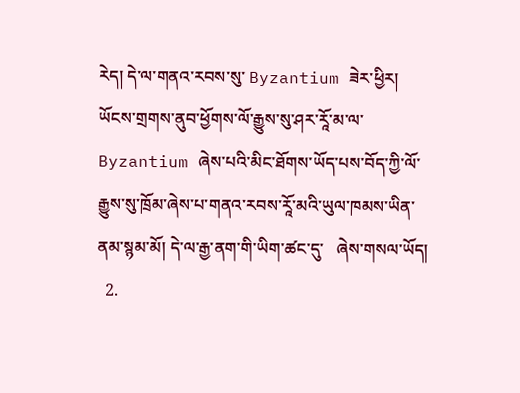རེད། དེ་ལ་གནའ་རབས་སུ་ Byzantium ཟེར་ཕྱིར། ཡོངས་གྲགས་ནུབ་ཕྱོགས་ལོ་རྒྱུས་སུ་ཤར་རཱོ་མ་ལ་Byzantium ཞེས་པའི་མིང་ཐོགས་ཡོད་པས་བོད་ཀྱི་ལོ་རྒྱུས་སུ་ཁྲོམ་ཞེས་པ་གནའ་རབས་རཱོ་མའི་ཡུལ་ཁམས་ཡིན་ནམ་སྙམ་མོ། དེ་ལ་རྒྱ་ནག་གི་ཡིག་ཚང་དུ་   ཞེས་གསལ་ཡོད།
  2.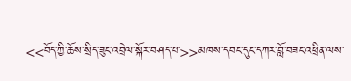<<བོད་ཀྱི་ཆོས་སྲིད་ཟུང་འབྲེལ་སྐོར་བཤད་པ་>>མཁས་དབང་དུང་དཀར་བློ་བཟང་འཕྲིན་ལས་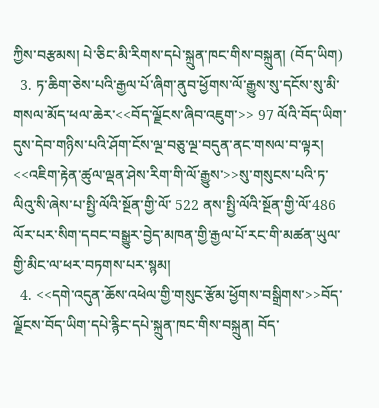ཀྱིས་བརྩམས། པེ་ཅིང་མི་རིགས་དཔེ་སྐྲུན་ཁང་གིས་བསྐྲུན། (བོད་ཡིག)
  3. ཏ་ཆིག་ཅེས་པའི་རྒྱལ་པོ་ཞིག་ནུབ་ཕྱོགས་ལོ་རྒྱུས་སུ་དངོས་སུ་མི་གསལ་མོད་ཕལ་ཆེར་<<བོད་ལྗོངས་ཞིབ་འཇུག་>> 97 ལོའི་བོད་ཡིག་དུས་དེབ་གཉིས་པའི་ཤོག་ངོས་ལྔ་བཅུ་ལྔ་བདུན་ནང་གསལ་བ་ལྟར། <<འཇིག་རྟེན་ཚུལ་ལྡན་ཤེས་རིག་གི་ལོ་རྒྱུས་>>སུ་གསུངས་པའི་ཏ་ལིའུ་སི་ཞེས་པ་སྤྱི་ལོའི་སྔོན་གྱི་ལོ་ 522 ནས་སྤྱི་ལོའི་སྔོན་གྱི་ལོ་486 ལོར་པར་སིག་དབང་བསྒྱུར་བྱེད་མཁན་གྱི་རྒྱལ་པོ་རང་གི་མཚན་ཡུལ་གྱི་མིང་ལ་ཕར་བཏགས་པར་སྙམ།
  4. <<དགེ་འདུན་ཆོས་འཕེལ་གྱི་གསུང་རྩོམ་ཕྱོགས་བསྒྲིགས་>>བོད་ལྗོངས་བོད་ཡིག་དཔེ་རྙིང་དཔེ་སྐྲུན་ཁང་གིས་བསྐྲུན། བོད་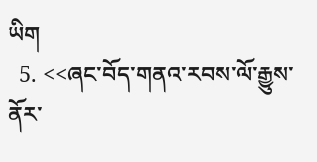ཡིག
  5. <<ཞང་བོད་གནའ་རབས་ལོ་རྒྱུས་ནོར་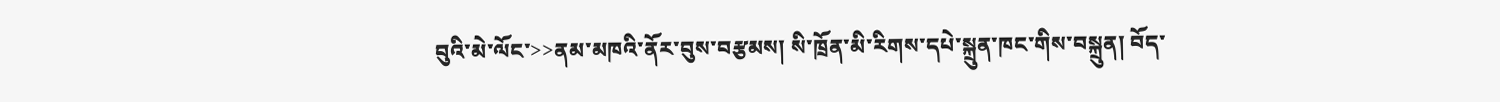བུའི་མེ་ལོང་>>ནམ་མཁའི་ནོར་བུས་བརྩམས། སི་ཁྲོན་མི་རིགས་དཔེ་སྐྲུན་ཁང་གིས་བསྐྲུན། བོད་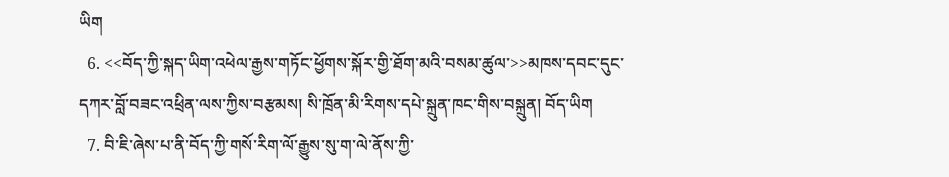ཡིག
  6. <<བོད་ཀྱི་སྐད་ཡིག་འཕེལ་རྒྱས་གཏོང་ཕྱོགས་སྐོར་གྱི་ཐོག་མའི་བསམ་ཚུལ་>>མཁས་དབང་དུང་དཀར་བློ་བཟང་འཕྲིན་ལས་ཀྱིས་བརྩམས། སི་ཁྲོན་མི་རིགས་དཔེ་སྐྲུན་ཁང་གིས་བསྐྲུན། བོད་ཡིག
  7. བི་ཇི་ཞེས་པ་ནི་བོད་ཀྱི་གསོ་རིག་ལོ་རྒྱུས་སུ་ག་ལེ་ནོས་ཀྱི་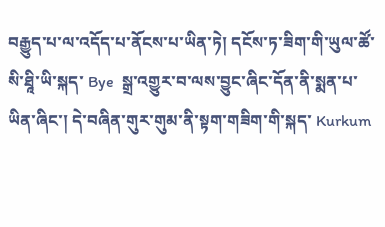བརྒྱུད་པ་ལ་འདོད་པ་ནོངས་པ་ཡིན་ཏེ། དངོས་ཏ་ཟིག་གི་ཡུལ་ཚོ་སི་ཐཱི་ཡི་སྐད་ Bye  སྒྲ་འགྱུར་བ་ལས་བྱུང་ཞིང་དོན་ནི་སྨན་པ་ཡིན་ཞིང་། དེ་བཞིན་གུར་གུམ་ནི་སྟག་གཟིག་གི་སྐད་ Kurkum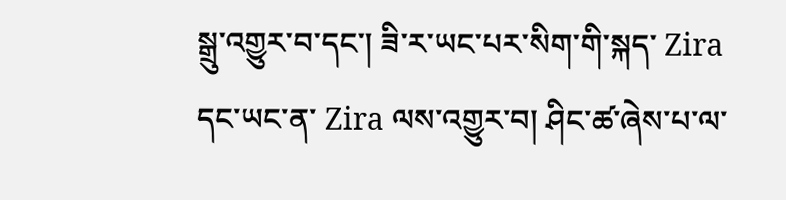སྒྲུ་འགྱུར་བ་དང་། ཟི་ར་ཡང་པར་སིག་གི་སྐད་ Zira དང་ཡང་ན་ Zira ལས་འགྱུར་བ། ཤིང་ཚ་ཞེས་པ་ལ་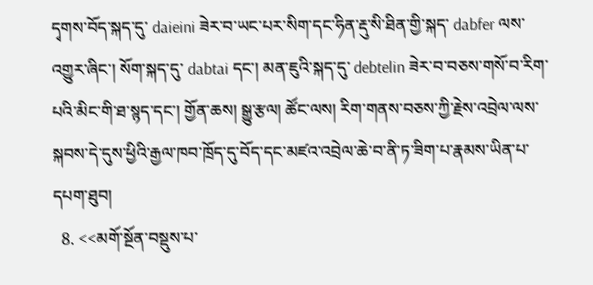དྭགས་བོད་སྐད་དུ་ daieini ཟེར་བ་ཡང་པར་སིག་དང་ཧིན་རྡུ་སི་ཐིན་གྱི་སྐད་ dabfer ལས་འགྱུར་ཞིང་། སོག་སྐད་དུ་ dabtai དང་། མན་ཇུའི་སྐད་དུ་ debtelin ཟེར་བ་བཅས་གསོ་བ་རིག་པའི་མིང་གི་ཐ་སྙད་དང་། གྱོན་ཆས། སྒྱུ་རྩལ། ཚོང་ལས། རིག་གནས་བཅས་ཀྱི་རྗེས་འབྲེལ་ལས་སྐབས་དེ་དུས་ཕྱིའི་རྒྱལ་ཁབ་ཁྲོད་དུ་བོད་དང་མཛའ་འབྲེལ་ཆེ་བ་ནི་ཏ་ཟིག་པ་རྣམས་ཡིན་པ་དཔག་ཐུབ།
  8. <<མགོ་སྔོན་བསྡུས་པ་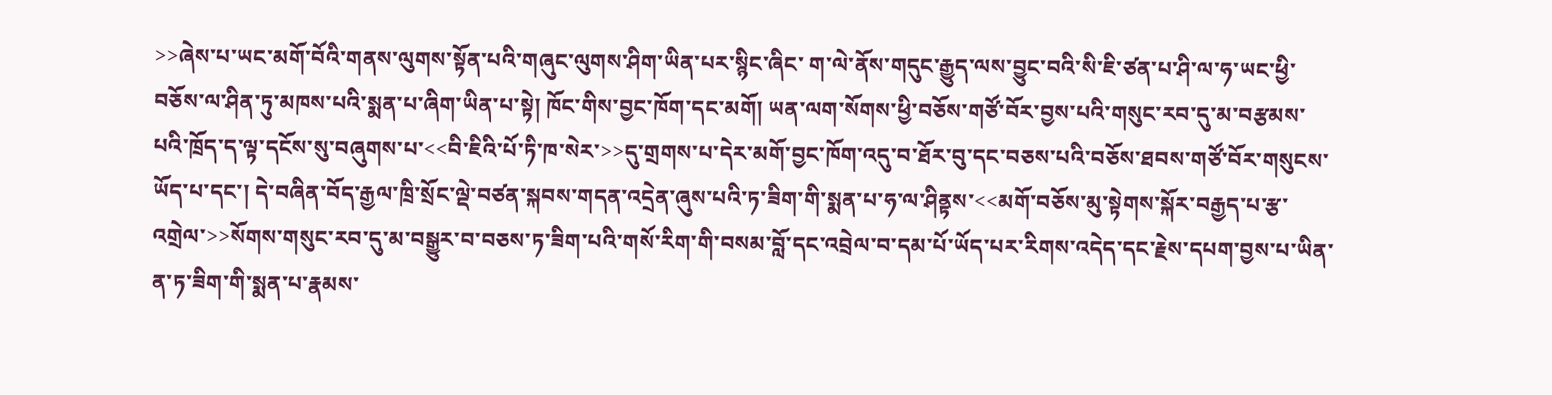>>ཞེས་པ་ཡང་མགོ་བོའི་གནས་ལུགས་སྟོན་པའི་གཞུང་ལུགས་ཤིག་ཡིན་པར་སྙིང་ཞིང་ ག་ལེ་ནོས་གདུང་རྒྱུད་ལས་བྱུང་བའི་སི་ཇི་ཙན་པ་ཤི་ལ་ཧ་ཡང་ཕྱི་བཅོས་ལ་ཤིན་ཏུ་མཁས་པའི་སྨན་པ་ཞིག་ཡིན་པ་སྟེ། ཁོང་གིས་བྱང་ཁོག་དང་མགོ། ཡན་ལག་སོགས་ཕྱི་བཅོས་གཙོ་བོར་བྱས་པའི་གསུང་རབ་དུ་མ་བརྩམས་པའི་ཁྲོད་ད་ལྟ་དངོས་སུ་བཞུགས་པ་<<བི་ཇིའི་པོ་ཏི་ཁ་སེར་>>དུ་གྲགས་པ་དེར་མགོ་བྱང་ཁོག་འདུ་བ་ཐོར་བུ་དང་བཅས་པའི་བཅོས་ཐབས་གཙོ་བོར་གསུངས་ཡོད་པ་དང་། དེ་བཞིན་བོད་རྒྱལ་ཁྲི་སྲོང་ལྡེ་བཙན་སྐབས་གདན་འདྲེན་ཞུས་པའི་ཏ་ཟིག་གི་སྨན་པ་ཧ་ལ་ཤིནྟས་<<མགོ་བཅོས་མུ་སྟེགས་སྐོར་བརྒྱད་པ་རྩ་འགྲེལ་>>སོགས་གསུང་རབ་དུ་མ་བསྒྱུར་བ་བཅས་ཏ་ཟིག་པའི་གསོ་རིག་གི་བསམ་བློ་དང་འབྲེལ་བ་དམ་པོ་ཡོད་པར་རིགས་འདེད་དང་རྗེས་དཔག་བྱས་པ་ཡིན་ན་ཏ་ཟིག་གི་སྨན་པ་རྣམས་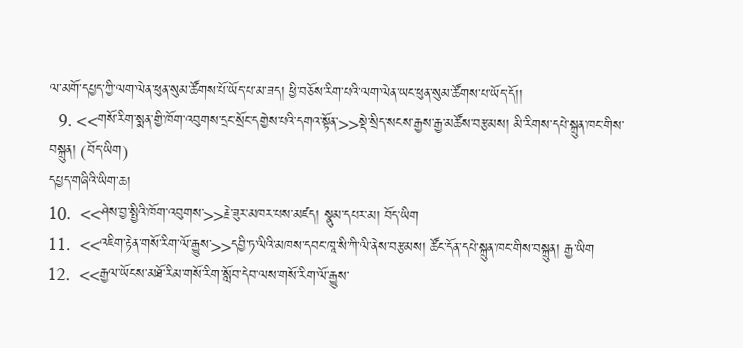ལ་མགོ་དཔྱད་ཀྱི་ལག་ལེན་ཕུན་སུམ་ཚོགས་པོ་ཡོད་པ་མ་ཟད། ཕྱི་བཅོས་རིག་པའི་ལག་ལེན་ཡང་ཕུན་སུམ་ཚོགས་པ་ཡོད་དོ།།
  9. <<གསོ་རིག་སྨན་གྱི་ཁོག་འབུགས་དྲང་སྲོང་དགྱེས་པའི་དགའ་སྟོན་>>སྡེ་སྲིད་སངས་རྒྱས་རྒྱ་མཚོས་བརྩམས། མི་རིགས་དཔེ་སྐྲུན་ཁང་གིས་བསྐྲུན། (བོད་ཡིག)
དཔྱད་གཞིའི་ཡིག་ཆ།
10.  <<ཤེས་བྱ་སྤྱིའི་ཁོག་འབུགས་>>རྗེ་ཟུར་མཁར་པས་མཛད། སྣུམ་དཔར་མ། བོད་ཡིག
11.  <<འཇིག་རྟེན་གསོ་རིག་ལོ་རྒྱུས་>>དབྱི་ཏ་ལིའི་མཁས་དབང་ཁཱ་སི་ཀི་ལི་ནེས་བརྩམས། ཚོང་དོན་དཔེ་སྐྲུན་ཁང་གིས་བསྐྲུན། རྒྱ་ཡིག
12.  <<རྒྱལ་ཡོངས་མཐོ་རིམ་གསོ་རིག་སློབ་དེབ་ལས་གསོ་རིག་ལོ་རྒྱུས་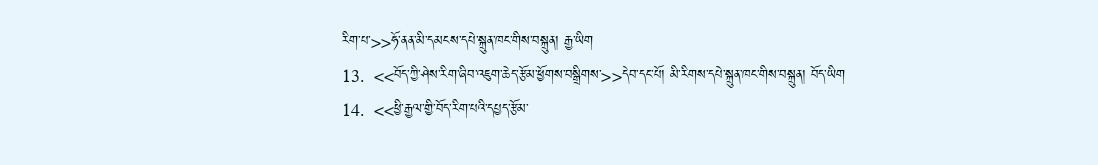རིག་པ་>>ཧོ་ནན་མི་དམངས་དཔེ་སྐྲུན་ཁང་གིས་བསྐྲུན། རྒྱ་ཡིག
13.  <<བོད་ཀྱི་ཤེས་རིག་ཞིབ་འཇུག་ཆེད་རྩོམ་ཕྱོགས་བསྒྲིགས་>>དེབ་དང་པོ། མི་རིགས་དཔེ་སྐྲུན་ཁང་གིས་བསྐྲུན། བོད་ཡིག
14.  <<ཕྱི་རྒྱལ་གྱི་བོད་རིག་པའི་དཔྱད་རྩོམ་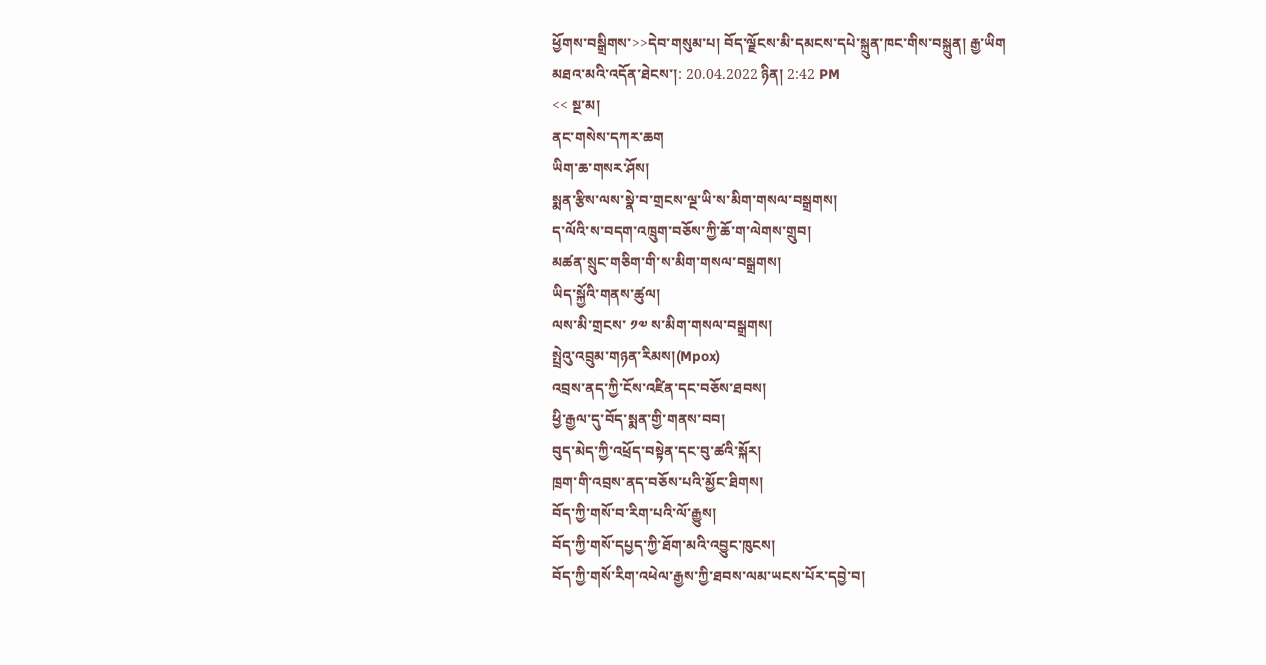ཕྱོགས་བསྒྲིགས་>>དེབ་གསུམ་པ། བོད་ལྗོངས་མི་དམངས་དཔེ་སྐྲུན་ཁང་གིས་བསྐྲུན། རྒྱ་ཡིག
མཐའ་མའི་འདོན་ཐེངས་།: 20.04.2022 ཉིན། 2:42 PM
<< སྔ་མ།
ནང་གསེས་དཀར་ཆག
ཡིག་ཆ་གསར་ཤོས།
སྨན་རྩིས་ལས་སྣེ་བ་གྲངས་ལྔ་ཡི་ས་མིག་གསལ་བསྒྲགས།
ད་ལོའི་ས་བདག་འཁྲུག་བཅོས་ཀྱི་ཆོ་ག་ལེགས་གྲུབ།
མཚན་སྲུང་གཅིག་གི་ས་མིག་གསལ་བསྒྲགས།
ཡིད་སྐྱོའི་གནས་ཚུལ།
ལས་མི་གྲངས་ ༡༧ ས་མིག་གསལ་བསྒྲགས།
སྤྲེའུ་འབྲུམ་གཉན་རིམས།(Mpox)
འབྲས་ནད་ཀྱི་ངོས་འཛིན་དང་བཅོས་ཐབས།
ཕྱི་རྒྱལ་དུ་བོད་སྨན་གྱི་གནས་བབ།
བུད་མེད་ཀྱི་འཕྲོད་བསྟེན་དང་བུ་ཚའི་སྐོར།
ཁྲག་གི་འབྲས་ནད་བཅོས་པའི་མྱོང་ཐིགས།
བོད་ཀྱི་གསོ་བ་རིག་པའི་ལོ་རྒྱུས།
བོད་ཀྱི་གསོ་དཔྱད་ཀྱི་ཐོག་མའི་འབྱུང་ཁུངས།
བོད་ཀྱི་གསོ་རིག་འཕེལ་རྒྱས་ཀྱི་ཐབས་ལམ་ཡངས་པོར་དབྱེ་བ།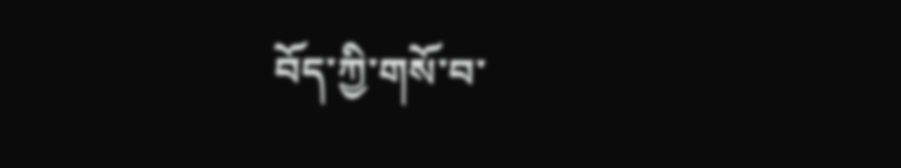བོད་ཀྱི་གསོ་བ་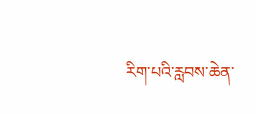རིག་པའི་རླབས་ཆེན་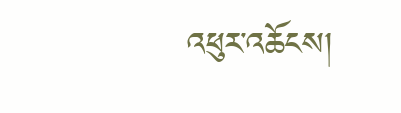འཕུར་འཆོངས།